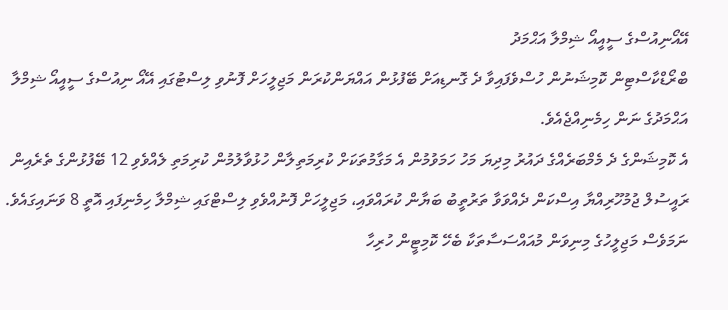އޭއޯނިއުސްގެ ސީއީއޯ ޝިމްލާ އަޙްމަދު
ބްރޯޑްކާސްޓިން ކޮމިޝަނުން ހުސްވެފައިވާ ދެ ގޮނޑިއަށް ބޭފުޅުން އައްޔަންކުރަން މަޖިލީހަށް ފޮނުވި ލިސްޓުގައި އޭއޯ ނިއުސްގެ ސީއީއޯ ޝިމްލާ އަޙްމަދުގެ ނަން ހިމެނިއްޖެއެވެ.
އެ ކޮމިޝަންގެ ދެ މެމްބަރެއްގެ ދައުރު މިދިޔަ މަހު ހަމަވުމުން އެ މަގާމުތަކަށް ކުރިމަތިލާން ހުޅުވާލުމުން ކުރިމަތި ލެއްވެވި 12 ބޭފުޅުންގެ ތެރެއިން ރައީސުލް ޖުމުހޫރިއްޔާ އިސްކަން ދެއްވަވާ ތަރުތީބު ބަޔާން ކުރައްވައި، މަޖިލީހަށް ފޮނުއްވެވި ލިސްޓްގައި ޝިމްލާ ހިމެނިފައި އޮތީ 8 ވަނައިގައެވެ.
ނަމަވެސް މަޖިލީހުގެ މިނިވަން މުއައްސަސާތަކާ ބެހޭ ކޮމިޓީން ހުރިހާ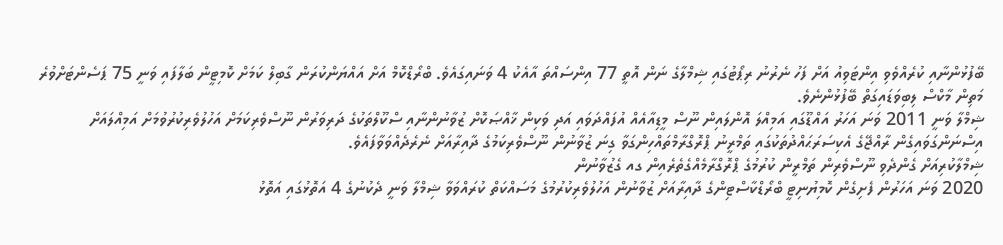ބޭފުޅުންނާއި ކުރެއްވެވި އިންޓަވިއު އަށް ފަހު ނެރުނު ރިޕޯޓުގައި ޝިމްލާގެ ނަން އޮތީ 77 އިންސައްތަ އާއެކު 4 ވަނައިގައެވެ. ބްރޯޑްކޮމް އަށް އައްޔަންކުރަން ގާބިލް ކަމަށް ކޮމިޓީން ބަލާފައި ވަނީ 75 ޕަސެންޓަށްވުރެ މަތިން މާކްސް ލިބިވަޑައިގަތް ބޭފުޅުންނެވެ.
ޝިމްލާ ވަނީ 2011 ވަނަ އަހަރު އައްޑޫގައި އަމިއްލަ އޮންލައިން ނޫސް މީޑިއާއެއް އުފައްދަވައި އަދި ވަކިން ޚާއްޞަކޮށް ޒުވާނުންނާއި ސްކޫލްތަކުގެ ދަރިވަރުން ނޫސްވެރިކަމަށް އަހުލުވެރިކުރުވުމަށް އަމިއްލައަށް އިސްނަންގަވައިގެން ރާއްޖޭގެ އެކިސަރަޙައްދުތަކުގައި ތަމްރީނު ޕްރޮގްރާމްތައްހިންގަވާ ގިނަ ޒުވާނުން ނޫސްވެރިކަމުގެ ދާއިރާއަށް ނެރެދެއްވަވާފައެވެ.
ޝިމްލާކުރިއަށް ގެންދެވި ނޫސްވެރިން ތަމްރީން ކުރުމުގެ ޕްރޮގްރާމެއްގެތެރެއިން ގއ ގެޒުވާނުން
2020 ވަނަ އަހަރުން ފެށިގެން ކޮމިޔުނިޓީ ބްރޯޑްކާސްޓިންގެ ދާއިރާއަށް ޒުވާނުން އަހުލުވެރިކުރުމުގެ މަސައްކަތް ކުރައްވަވާ ޝިމްލާ ވަނީ ދެކުނުގެ 4 އަތޮޅުގައި އަތޮޅު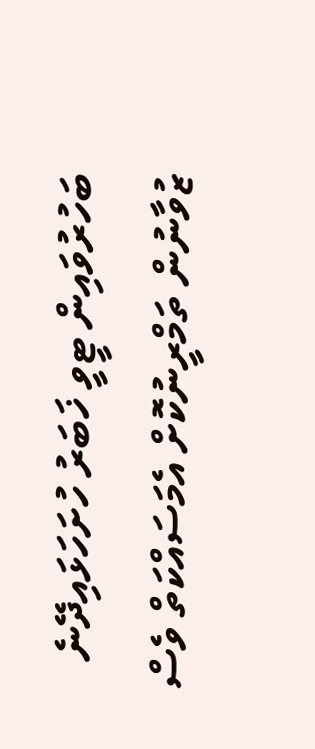ބަހުރުވައިން ޓީވީ ޚަބަރު ހުށަހަޅައިދޭނެ ޒުވާނުން ތަމްރީނުކޮށް އެމަސައްކަތް ވެސް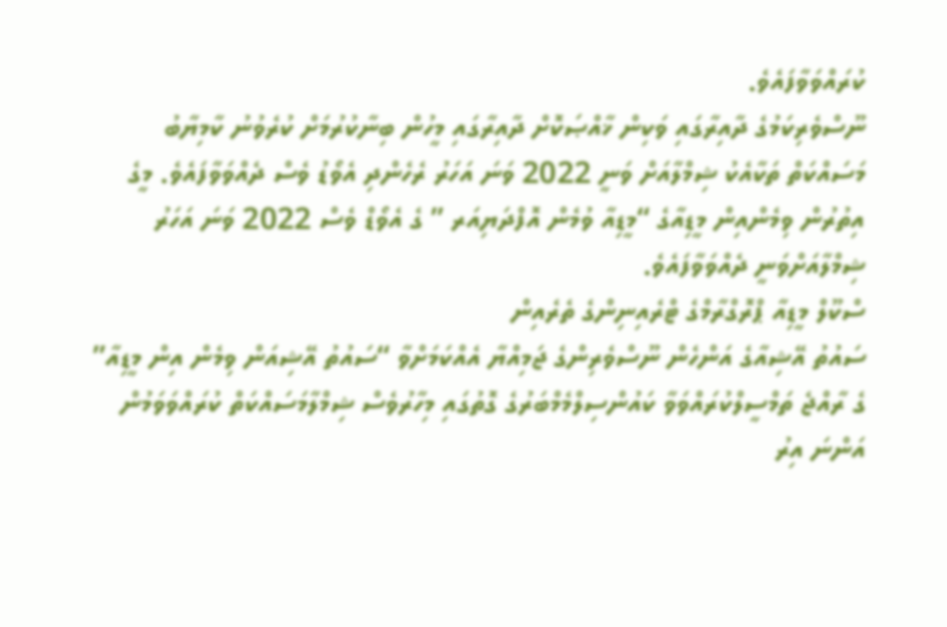ކުރައްވަވާފައެވެ.
ނޫސްވެރިކަމުގެ ދާއިރާގައި ވަކިން ޚާއްޞަކޮށް ދާއިރާގައި މީހުން ބިނާކުރުމަށް ކުރެވުނު ކާމިޔާބު މަސައްކަތް ތަކާއެކު ޝިމްލާއަށް ވަނީ 2022 ވަނަ އަހަރު ރެހެންދި އެވޯޑު ވެސް ދެއްވަވާފައެވެ. މީގެ އިތުރުން ވިމެންއިން މީޑިއާގެ “މީޑިއާ ވުމެން އޮފްދަޔިއަރ ” ގެ އެވޯޑް ވެސް 2022 ވަނަ އަހަރު ޝިމްލާއަށްވަނީ ދެއްވަވާފައެވެ.
ސްކޫލް މީޑިއާ ޕްރޮގްރާމްގެ ޓްރެއިނިންގެ ތެރެއިން
ސައުތު އޭޝިއާގެ އަންހެން ނޫސްވެރިންގެ ޖަމިއްޔާ އެއްކަމަށްވާ “ސައުތު އޭޝިއަން ވިމެން އިން މީޑިއާ” ގެ ރާއްޖެ ތަމްސީލްކުރައްވަވާ ކައުންސިލްމެމްބަރުގެ ގޮތުގައި މިހާރުވެސް ޝިމްލާމަސައްކަތް ކުރައްވަވަމުން އަންނަ އިރު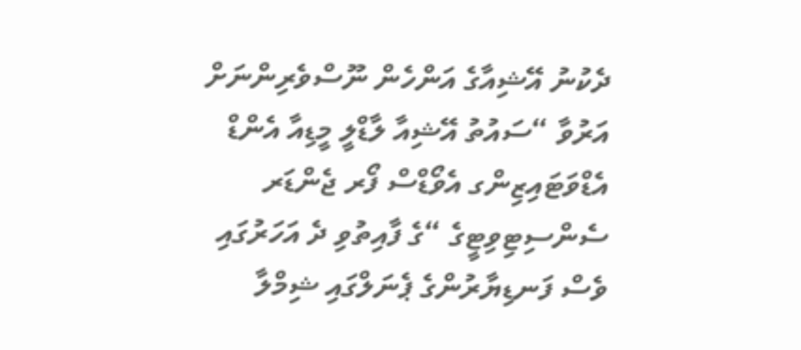ދެކުނު އޭޝިއާގެ އަންހެން ނޫސްވެރިންނަށް އަރުވާ “ސައުތު އޭޝިއާ ލާޑްލީ މީޑިއާ އެންޑް އެޑްވަޓައިޒިންގ އެވޯޑްސް ފޯރ ޖެންޑަރ ސެންސިޓިވިޓީގެ “ގެ ފާއިތުވި ދެ އަހަރުގައި ވެސް ފަނޑިޔާރުންގެ ޕެނަލްގައި ޝިމްލާ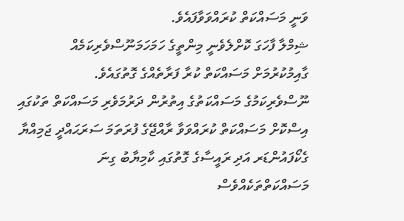ވަނީ މަސައްކަތް ކުރައްވަވާފައެވެ.
ޝިމްލާ ފާހަގަ ކޮށްލެވެނީ މިންތީގެ ހަމަހަމަނޫސްވެރިކަމެއް ގާއިމުކުރުމަށް މަސައްކަތް ކުރާ ފަރާތެއްގެ ގޮތުގައެވެ.
ނޫސްވެރިކަމުގެ މަސައްކަތުގެ އިތުރުން ދަރުމަވެރި މަސައްކަތް ތަކުގައި އިސްކޮށް މަސައްކަތް ކުރައްވަވާ ރާއްޖޭގެ ފުރަތަމަ ސަރަޙައްދީ ޖަމިއްޔާ ގެކޯފައުންޑަރ އަދި ރައީސާގެ ގޮތުގައި ކާމިޔާބު ގިނަ މަސައްކަތްތަކެއްވެސް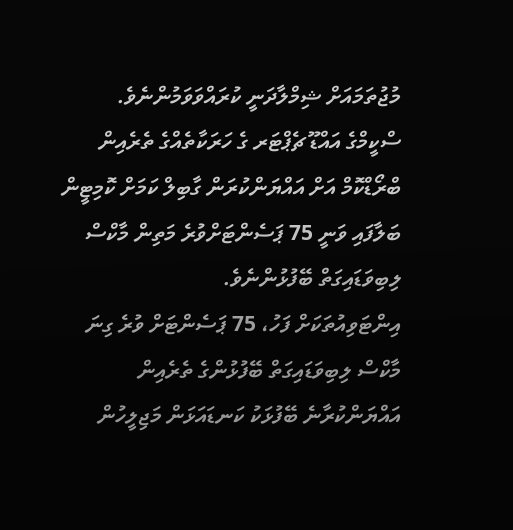މުޖުތަމައަށް ޝިމްލާދަނީ ކުރައްވަވަމުންނެވެ.
ސްކީމްގެ އައްޑޫ ޗެޕްޓަރ ގެ ހަރަކާތެއްގެ ތެރެއިން
ބްރޯޑްކޮމް އަށް އައްޔަންކުރަން ގާބިލް ކަމަށް ކޮމިޓީން ބަލާފައި ވަނީ 75 ޕަސެންޓަށްވުރެ މަތިން މާކްސް ލިބިވަޑައިގަތް ބޭފުޅުންނެވެ.
އިންޓަވިއުތަކަށް ފަހު، 75 ޕަސެންޓަށް ވުރެ ގިނަ މާކްސް ލިބިވަޑައިގަތް ބޭފުޅުންގެ ތެރެއިން އައްޔަންކުރާނެ ބޭފުޅަކު ކަނޑައަޅަން މަޖިލީހުން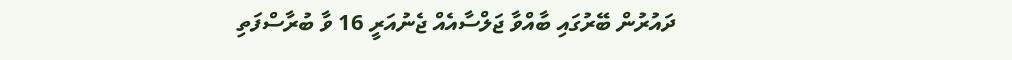ދައުރުން ބޭރުގައި ބާއްވާ ޖަލްސާއެއް ޖެނުއަރީ 16 ވާ ބުރާސްފަތި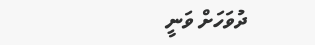ދުވަހަށް ވަނީ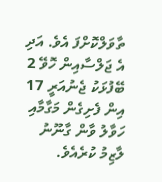ތާވަލްކޮށްފަ އެވެ. އަދި އެ ޖަލްސާއިން ހޮވޭ 2 ބޭފުޅަކު ޖެނުއަރީ 17 އިން ފެށިގެން މަގާމާއި ހަވާލު ވާން ގާނޫނު ލާޒިމު ކުރެއެވެ.